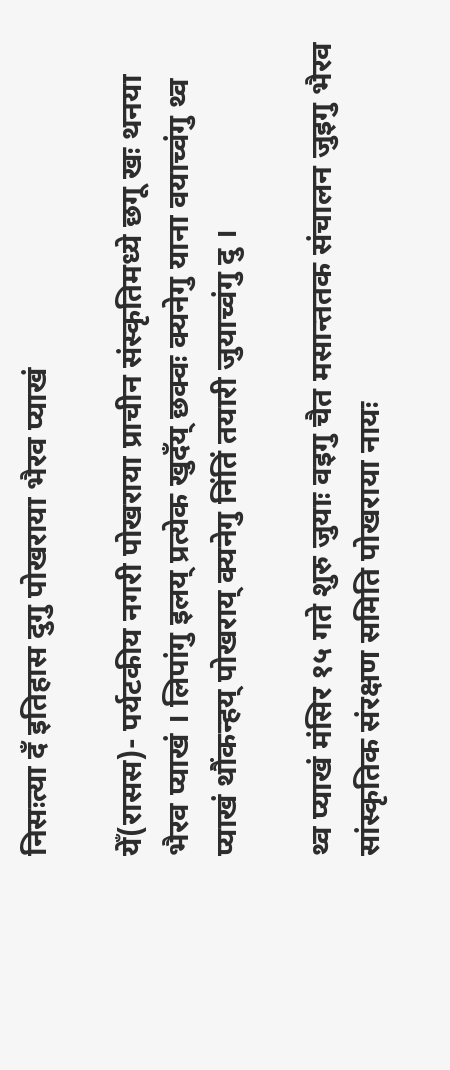निसःत्या दँ इतिहास दुगु पोखराया भैरव प्याखं

येँ(रासस)- पर्यटकीय नगरी पोखराया प्राचीन संस्कृतिमध्ये छगू खः थनया भैरव प्याखं । लिपांगु इलय् प्रत्येक खुदँय् छक्वः क्यनेगु याना वयाच्वंगु थ्व प्याखं थौंकन्हय् पोखराय् क्यनेगु निंतिं तयारी जुयाच्वंगु दु ।

थ्व प्याखं मंसिर १५ गते शुरु जुयाः वइगु चैत मसान्ततक संचालन जुइगु भैरव सांस्कृतिक संरक्षण समिति पोखराया नायः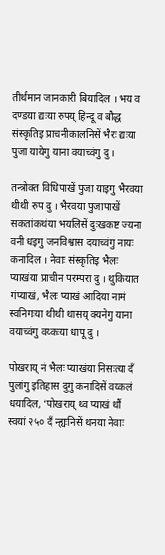तीर्थमान जानकारी बियादिल । भय व दण्डया द्यःया रुपय् हिन्दू व बौद्ध संस्कृतिइ प्राचनीकालनिसें भैरः द्यःया पुजा यायेगु याना वयाच्वंगु दु ।

तन्त्रोक्त विधिपाखें पुजा याइगु भैरवया थीथी रुप दु । भैरवया पुजापाखें सकतांकथंया भयलिसें दुःखकष्ट ज्यना वनी धइगु जनविश्वास दयाच्वंगु नायः कनादिल । नेवाः संस्कृतिइ भैलः प्याखंया प्राचीन परम्परा दु । थुकियात गंप्याखं, भैलः प्याखं आदिया नामं स्वनिगःया थीथी थासय् क्यनेगु याना वयाच्वंगु वय्कःया धापू दु ।

पोखराय् नं भैलः प्याखंया निसःत्या दँ पुलांगु इतिहास दुगु कनादिसें वय्कलं धयादिल, ‘पोखराय् थ्व प्याखं थौं स्वयां २५० दँ न्ह्यःनिसें थनया नेवाः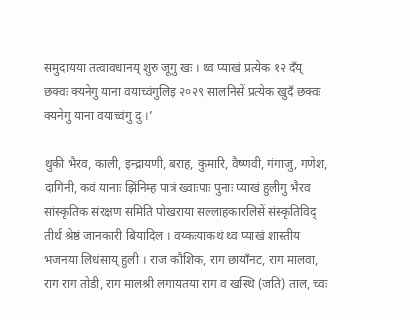समुदायया तत्वावधानय् शुरु जूगु खः । थ्व प्याखं प्रत्येक १२ दँय् छक्वः क्यनेगु याना वयाच्वंगुलिइ २०२९ सालनिसें प्रत्येक खुदँ छक्वः क्यनेगु याना वयाच्वंगु दु ।’

थुकी भैरव, काली, इन्द्रायणी, बराह, कुमारि, वैष्णवी, गंगाजु, गणेश, दागिनी, कवं यानाः झिंनिम्ह पात्रं ख्वाःपाः पुनाः प्याखं हुलीगु भैरव सांस्कृतिक संरक्षण समिति पोखराया सल्लाहकारलिसें संस्कृतिविद् तीर्थ श्रेष्ठं जानकारी बियादिल । वय्कःयाकथं थ्व प्याखं शास्तीय भजनया लिधंसाय् हुली । राज कौशिक, राग छायाँनट, राग मालवा, राग राग तोडी, राग मालश्री लगायतया राग व खस्थि (जति) ताल, च्वः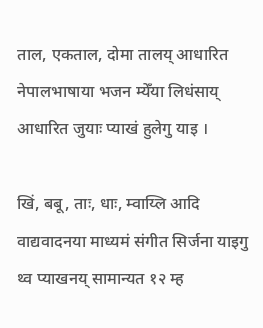ताल, एकताल, दोमा तालय् आधारित नेपालभाषाया भजन म्येँया लिधंसाय् आधारित जुयाः प्याखं हुलेगु याइ ।

खिं, बबू, ताः, धाः, म्वाय्लि आदि वाद्यवादनया माध्यमं संगीत सिर्जना याइगु थ्व प्याखनय् सामान्यत १२ म्ह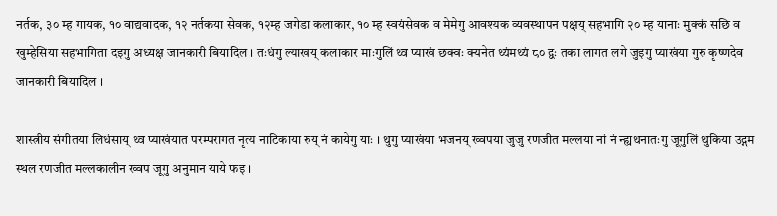नर्तक, ३० म्ह गायक, १० वाद्यवादक, १२ नर्तकया सेवक, १२म्ह जगेडा कलाकार, १० म्ह स्वयंसेवक व मेमेगु आवश्यक व्यवस्थापन पक्षय् सहभागि २० म्ह यानाः मुक्कं सछि व खुम्हेसिया सहभागिता दइगु अध्यक्ष जानकारी बियादिल । तःधंगु ल्याखय् कलाकार माःगुलिं थ्व प्याखं छक्वः क्यनेत थ्यंमथ्यं ८० द्वः तका लागत लगे जुइगु प्याखंया गुरु कृष्णदेव जानकारी बियादिल ।

शास्त्रीय संगीतया लिधंसाय् थ्व प्याखंयात परम्परागत नृत्य नाटिकाया रुय् नं कायेगु याः । थुगु प्याखंया भजनय् ख्वपया जुजु रणजीत मल्लया नां नं न्ह्यथनातःगु जूगुलिं थुकिया उद्गम स्थल रणजीत मल्लकालीन ख्वप जूगु अनुमान याये फइ ।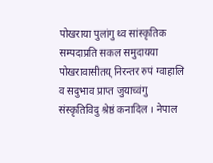पोखराया पुलांगु थ्व सांस्कृतिक सम्पदाप्रति सकल समुदायया पोखरावासीतय् निरन्तर रुपं ग्वाहालि व सदुभाव प्राप्त जुयाच्वंगु संस्कृतिविदु श्रेष्ठं कनादिल । नेपाल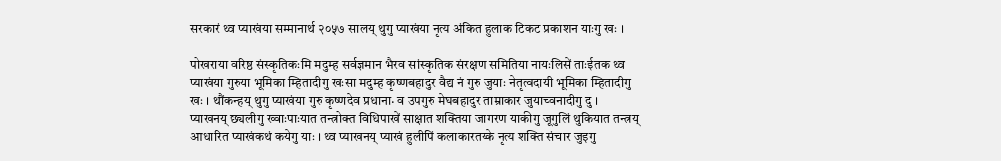सरकारं थ्व प्याखंया सम्मानार्थ २०५७ सालय् थुगु प्याखंया नृत्य अंकित हुलाक टिकट प्रकाशन याःगु खः ।

पोखराया वरिष्ठ संस्कृतिकःमि मदुम्ह सर्वज्ञमान भैरव सांस्कृतिक संरक्षण समितिया नायःलिसें ताःईतक थ्व प्याखंया गुरुया भूमिका म्हितादीगु खःसा मदुम्ह कृष्णबहादुर वैद्य नं गुरु जुयाः नेतृत्वदायी भूमिका म्हितादीगु खः । थौंकन्हय् थुगु प्याखंया गुरु कृष्णदेव प्रधाना· व उपगुरु मेघबहादुर ताम्राकार जुयाच्वनादीगु दु ।
प्याखनय् छ्यलीगु ख्वाःपाःयात तन्त्रोक्त विधिपाखें साक्षात शक्तिया जागरण याकीगु जूगुलिं थुकियात तन्त्रय् आधारित प्याखंकथं कयेगु याः । थ्व प्याखनय् प्याखं हुलीपिं कलाकारतय्के नृत्य शक्ति संचार जुइगु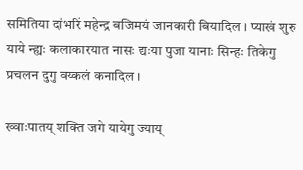समितिया दांभरिं महेन्द्र बजिमयं जानकारी बियादिल । प्याखं शुरु याये न्ह्यः कलाकारयात नासः द्यःया पुजा यानाः सिन्हः तिकेगु प्रचलन दुगु वय्कलं कनादिल ।

ख्वाःपातय् शक्ति जगे यायेगु ज्याय्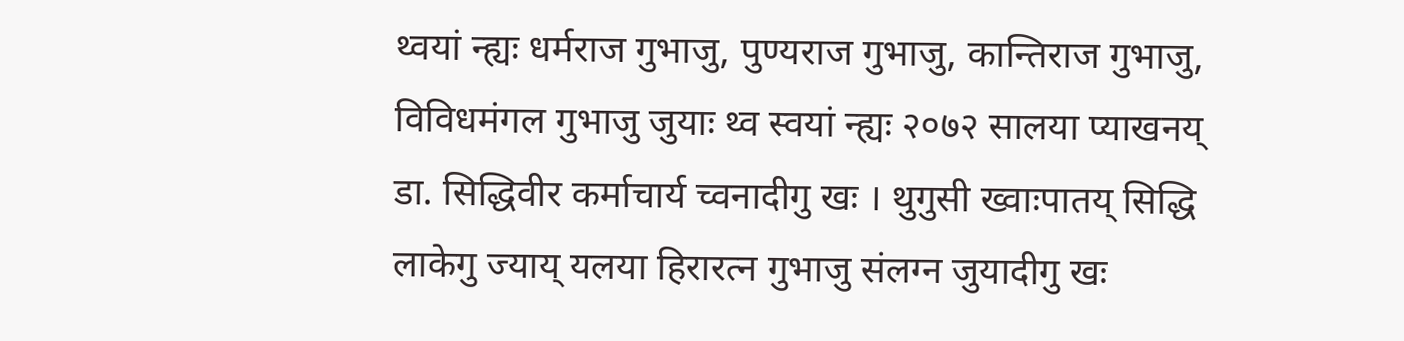थ्वयां न्ह्यः धर्मराज गुभाजु, पुण्यराज गुभाजु, कान्तिराज गुभाजु, विविधमंगल गुभाजु जुयाः थ्व स्वयां न्ह्यः २०७२ सालया प्याखनय् डा. सिद्धिवीर कर्माचार्य च्वनादीगु खः । थुगुसी ख्वाःपातय् सिद्धि लाकेगु ज्याय् यलया हिरारत्न गुभाजु संलग्न जुयादीगु खः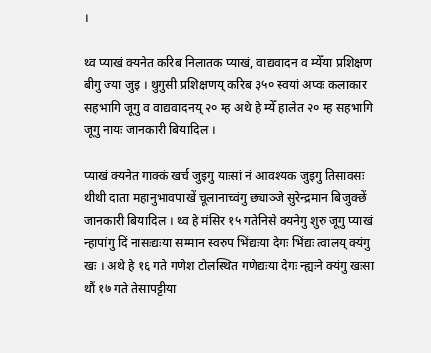।

थ्व प्याखं क्यनेत करिब निलातक प्याखं, वाद्यवादन व म्येँया प्रशिक्षण बीगु ज्या जुइ । थुगुसी प्रशिक्षणय् करिब ३५० स्वयां अप्वः कलाकार सहभागि जूगु व वाद्यवादनय् २० म्ह अथे हे म्येँ हालेत २० म्ह सहभागि जूगु नायः जानकारी बियादिल ।

प्याखं क्यनेत गाक्कं खर्च जुइगु याःसां नं आवश्यक जुइगु तिसावसः थीथी दाता महानुभावपाखें चूलानाच्वंगु छ्याञ्जे सुरेन्द्रमान बिजुक्छें जानकारी बियादिल । थ्व हे मंसिर १५ गतेनिसे क्यनेगु शुरु जूगु प्याखं न्हापांगु दिं नासःद्यःया सम्मान स्वरुप भिंद्यःया देगः भिंद्यः त्वालय् क्यंगु खः । अथे हे १६ गते गणेश टोलस्थित गणेद्यःया देगः न्ह्यःने क्यंगु खःसा थौं १७ गते तेसापट्टीया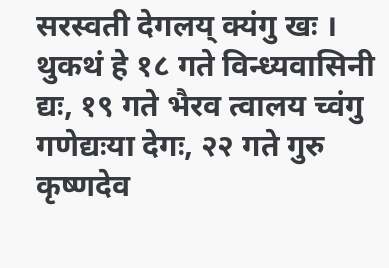सरस्वती देगलय् क्यंगु खः । थुकथं हे १८ गते विन्ध्यवासिनी द्यः, १९ गते भैरव त्वालय च्वंगु गणेद्यःया देगः, २२ गते गुरु कृष्णदेव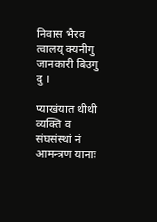निवास भैरव त्वालय् क्यनीगु जानकारी बिउगु दु ।

प्याखंयात थीथी व्यक्ति व संघसंस्थां नं आमन्त्रण यानाः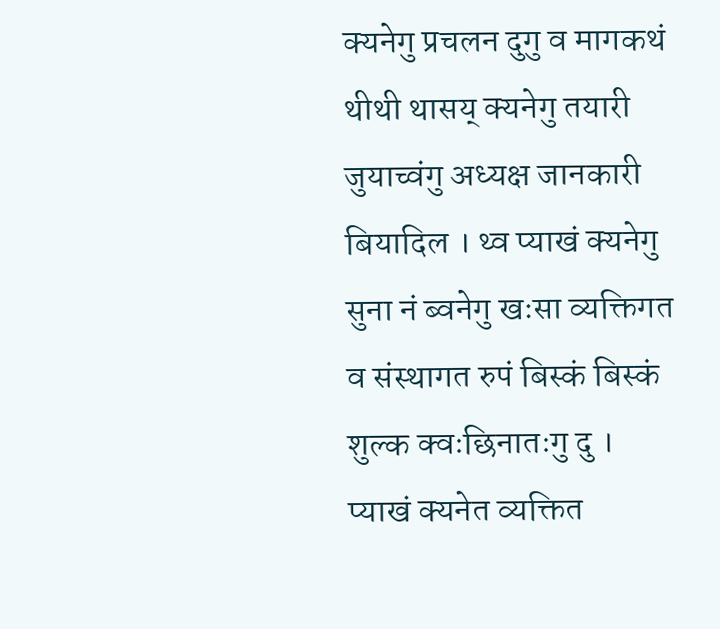क्यनेगु प्रचलन दुगु व मागकथं थीथी थासय् क्यनेगु तयारी जुयाच्वंगु अध्यक्ष जानकारी बियादिल । थ्व प्याखं क्यनेगु सुना नं ब्वनेगु खःसा व्यक्तिगत व संस्थागत रुपं बिस्कं बिस्कं शुल्क क्वःछिनातःगु दु । प्याखं क्यनेत व्यक्तित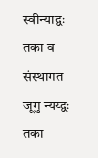स्वीन्याद्वः तका व संस्थागत जूगु न्यय्द्वः तका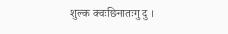शुल्क क्वःछिनातःगु दु ।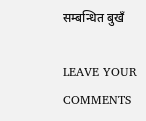सम्बन्धित बुखँ

LEAVE YOUR COMMENTS